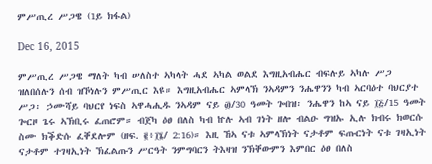ምሥጢረ ሥጋዌ (1ይ ክፋል)

Dec 16, 2015

ምሥጢረ ሥጋዌ ማለት ካብ ሠለስተ ኣካላት ሓደ ኣካል ወልደ እግዚአብሔር ብፍሉይ ኣካሉ ሥጋ ዝለበሰሉን ሰብ ዝኾነሉን ምሥጢር እዩ። እግዚአብሔር ኣምላኽ ንኣዳምን ንሔዋንን ካብ ኣርባዕተ ባህርያተ ሥጋ፡ ኃሙሻይ ባህርየ ነፍስ ኣዋሓሒዱ ንኣዳም ናይ ፴/30 ዓመት ጐበዝ፡ ንሔዋን ከኣ ናይ ፲፭/15 ዓመት ጐርዞ ጌሩ ኣኽቢሩ ፈጠሮም። ብጀካ ዕፀ በለስ ካብ ኵሉ ኣብ ገነት ዘሎ ብልዑ ግዝኡ ኢሉ ክብሩ ክወርሱ ስሙ ክቕድሱ ፈቐደሎም (ዘፍ. ፪፥፲፮/ 2:16)። እዚ ኸኣ ናቱ ኣምላኽነት ናታቶም ፍጡርነት ናቱ ገዛኢነት ናታቶም ተገዛኢነት ኽፈልጡን ሥርዓት ንምግባርን ትእዛዝ ንኽቐውምን እምበር ዕፀ በለስ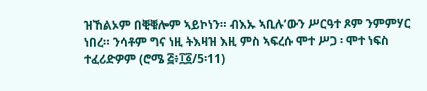ዝኸልኦም በቒቑሎም ኣይኮነን። ብእኡ ኣቢሉ’ውን ሥርዓተ ጾም ንምምሃር ነበረ። ንሳቶም ግና ነዚ ትእዛዝ እዚ ምስ ኣፍረሱ ሞተ ሥጋ ፡ ሞተ ነፍስ ተፈሪድዎም (ሮሜ ፭፥፲፩/5፡11)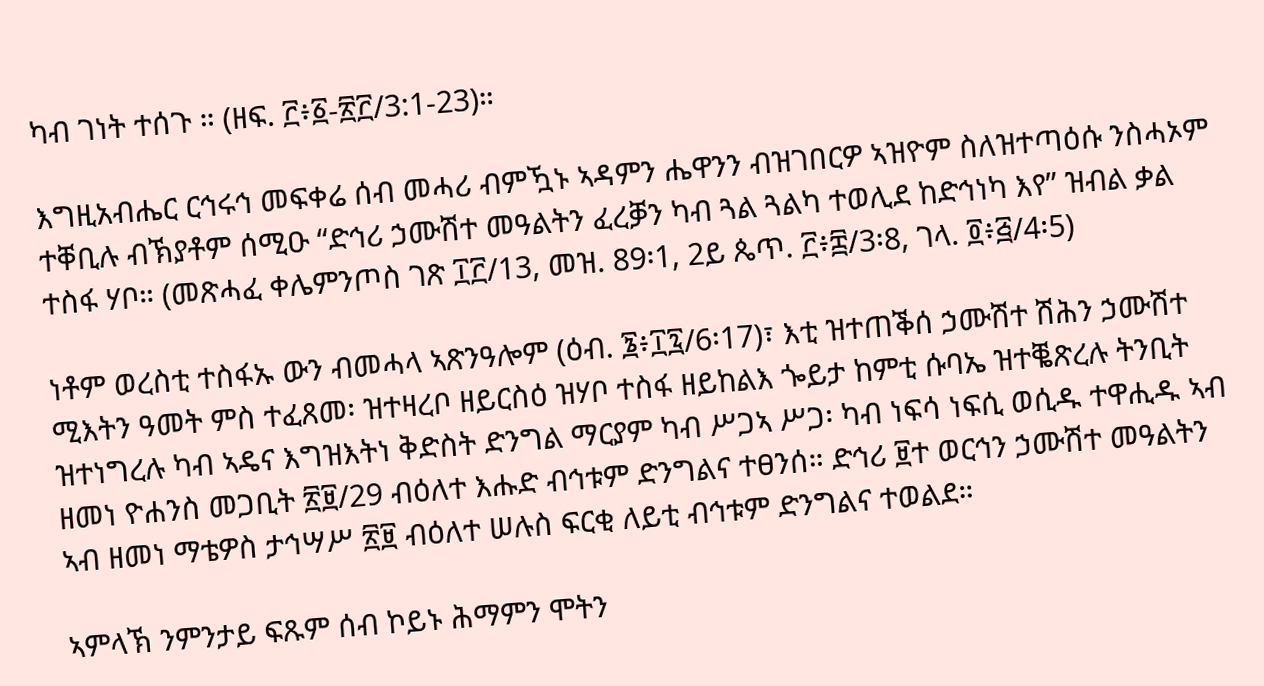ካብ ገነት ተሰጉ ። (ዘፍ. ፫፥፩-፳፫/3:1-23)።

እግዚአብሔር ርኅሩኅ መፍቀሬ ሰብ መሓሪ ብምዃኑ ኣዳምን ሔዋንን ብዝገበርዎ ኣዝዮም ስለዝተጣዕሱ ንስሓኦም ተቐቢሉ ብኽያቶም ሰሚዑ “ድኅሪ ኃሙሽተ መዓልትን ፈረቓን ካብ ጓል ጓልካ ተወሊደ ከድኅነካ እየ” ዝብል ቃል ተስፋ ሃቦ። (መጽሓፈ ቀሌምንጦስ ገጽ ፲፫/13, መዝ. 89፡1, 2ይ ጴጥ. ፫፥፰/3፡8, ገላ. ፬፥፭/4፡5)

ነቶም ወረስቲ ተስፋኡ ውን ብመሓላ ኣጽንዓሎም (ዕብ. ፮፥፲፯/6፡17)፣ እቲ ዝተጠቕሰ ኃሙሽተ ሽሕን ኃሙሽተ ሚእትን ዓመት ምስ ተፈጸመ፡ ዝተዛረቦ ዘይርስዕ ዝሃቦ ተስፋ ዘይከልእ ጐይታ ከምቲ ሱባኤ ዝተቘጽረሉ ትንቢት ዝተነግረሉ ካብ ኣዴና እግዝእትነ ቅድስት ድንግል ማርያም ካብ ሥጋኣ ሥጋ፡ ካብ ነፍሳ ነፍሲ ወሲዱ ተዋሒዱ ኣብ ዘመነ ዮሐንስ መጋቢት ፳፱/29 ብዕለተ እሑድ ብኅቱም ድንግልና ተፀንሰ። ድኅሪ ፱ተ ወርኅን ኃሙሽተ መዓልትን ኣብ ዘመነ ማቴዎስ ታኅሣሥ ፳፱ ብዕለተ ሠሉስ ፍርቂ ለይቲ ብኅቱም ድንግልና ተወልደ።

ኣምላኽ ንምንታይ ፍጹም ሰብ ኮይኑ ሕማምን ሞትን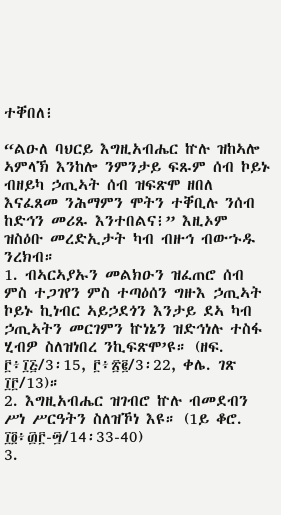ተቐበለ፧

“ልዑለ ባህርይ እግዚአብሔር ኵሉ ዝከኣሎ ኣምላኽ እንከሎ ንምንታይ ፍጹም ሰብ ኮይኑ ብዘይካ ኃጢኣት ሰብ ዝፍጽሞ ዘበለ እናፈጸመ ንሕማምን ሞትን ተቐቢሉ ንሰብ ከድኅን መሪጹ እንተበልና፧” እዚኦም ዝስዕቡ መረድኢታት ካብ ብዙኅ ብውኁዱ ንረክብ።
1. ብኣርኣያኡን መልክዑን ዝፈጠሮ ሰብ ምስ ተጋገየን ምስ ተጣዕሰን ግዙእ ኃጢኣት ኮይኑ ኪነብር ኣይኃደጎን እንታይ ደኣ ካብ ኃጢኣትን መርገምን ኵነኔን ዝድኅነሉ ተስፋ ሂብዎ ስለዝነበረ ንኪፍጽሞ’ዩ። (ዘፍ. ፫፥፲፭/3፡15, ፫፥፳፪/3፡22, ቀሌ. ገጽ ፲፫/13)።
2. እግዚአብሔር ዝገብሮ ኵሉ ብመደብን ሥነ ሥርዓትን ስለዝኾነ እዩ። (1ይ ቆሮ. ፲፬፥፴፫-፵/14፡33-40)
3.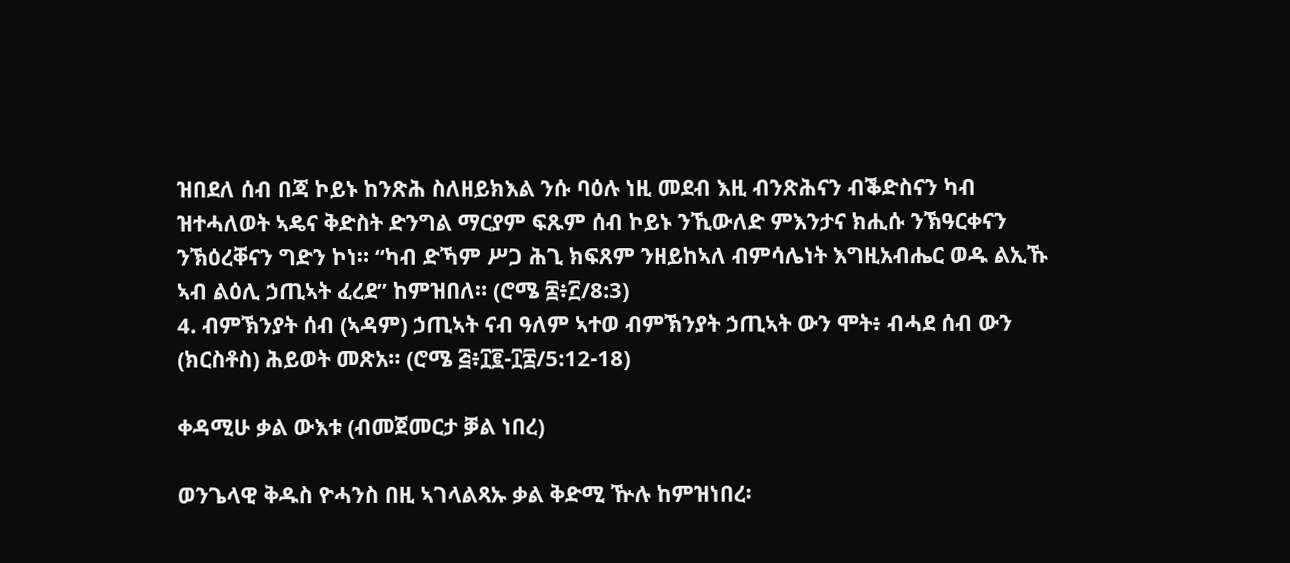ዝበደለ ሰብ በጃ ኮይኑ ከንጽሕ ስለዘይክእል ንሱ ባዕሉ ነዚ መደብ እዚ ብንጽሕናን ብቕድስናን ካብ ዝተሓለወት ኣዴና ቅድስት ድንግል ማርያም ፍጹም ሰብ ኮይኑ ንኺውለድ ምእንታና ክሒሱ ንኽዓርቀናን ንኽዕረቐናን ግድን ኮነ። “ካብ ድኻም ሥጋ ሕጊ ክፍጸም ንዘይከኣለ ብምሳሌነት እግዚአብሔር ወዱ ልኢኹ ኣብ ልዕሊ ኃጢኣት ፈረደ” ከምዝበለ። (ሮሜ ፰፥፫/8:3)
4. ብምኽንያት ሰብ (ኣዳም) ኃጢኣት ናብ ዓለም ኣተወ ብምኽንያት ኃጢኣት ውን ሞት፥ ብሓደ ሰብ ውን (ክርስቶስ) ሕይወት መጽአ። (ሮሜ ፭፥፲፪-፲፰/5:12-18)

ቀዳሚሁ ቃል ውእቱ (ብመጀመርታ ቓል ነበረ)

ወንጌላዊ ቅዱስ ዮሓንስ በዚ ኣገላልጻኡ ቃል ቅድሚ ዅሉ ከምዝነበረ፡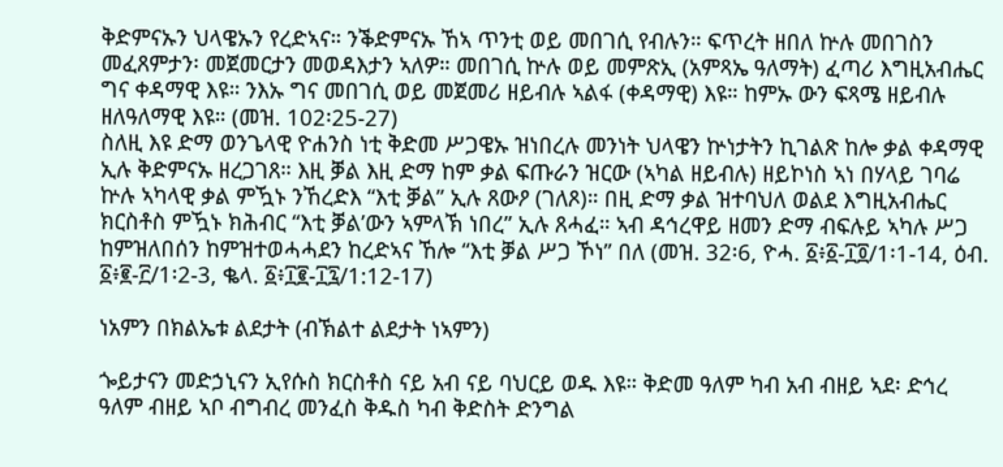ቅድምናኡን ህላዌኡን የረድኣና። ንቕድምናኡ ኸኣ ጥንቲ ወይ መበገሲ የብሉን። ፍጥረት ዘበለ ኵሉ መበገስን መፈጸምታን፡ መጀመርታን መወዳእታን ኣለዎ። መበገሲ ኵሉ ወይ መምጽኢ (አምጻኤ ዓለማት) ፈጣሪ እግዚአብሔር ግና ቀዳማዊ እዩ። ንእኡ ግና መበገሲ ወይ መጀመሪ ዘይብሉ ኣልፋ (ቀዳማዊ) እዩ። ከምኡ ውን ፍጻሜ ዘይብሉ ዘለዓለማዊ እዩ። (መዝ. 102፡25-27)
ስለዚ እዩ ድማ ወንጌላዊ ዮሐንስ ነቲ ቅድመ ሥጋዌኡ ዝነበረሉ መንነት ህላዌን ኵነታትን ኪገልጽ ከሎ ቃል ቀዳማዊ ኢሉ ቅድምናኡ ዘረጋገጸ። እዚ ቓል እዚ ድማ ከም ቃል ፍጡራን ዝርው (ኣካል ዘይብሉ) ዘይኮነስ ኣነ በሃላይ ገባሬ ኵሉ ኣካላዊ ቃል ምዃኑ ንኸረድእ “እቲ ቓል” ኢሉ ጸውዖ (ገለጾ)። በዚ ድማ ቃል ዝተባህለ ወልደ እግዚአብሔር ክርስቶስ ምዃኑ ክሕብር “እቲ ቓል’ውን ኣምላኽ ነበረ” ኢሉ ጸሓፈ። ኣብ ዳኅረዋይ ዘመን ድማ ብፍሉይ ኣካሉ ሥጋ ከምዝለበሰን ከምዝተወሓሓደን ከረድኣና ኸሎ “እቲ ቓል ሥጋ ኾነ” በለ (መዝ. 32፡6, ዮሓ. ፩፥፩-፲፬/1፡1-14, ዕብ. ፩፥፪-፫/1፡2-3, ቈላ. ፩፥፲፪-፲፯/1:12-17)

ነአምን በክልኤቱ ልደታት (ብኽልተ ልደታት ነኣምን)

ጐይታናን መድኃኒናን ኢየሱስ ክርስቶስ ናይ አብ ናይ ባህርይ ወዱ እዩ። ቅድመ ዓለም ካብ አብ ብዘይ ኣደ፡ ድኅረ ዓለም ብዘይ ኣቦ ብግብረ መንፈስ ቅዱስ ካብ ቅድስት ድንግል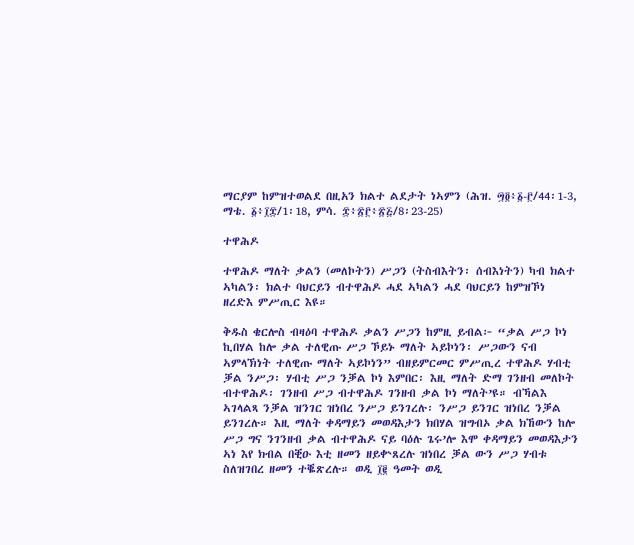ማርያም ከምዝተወልደ በዚአን ክልተ ልደታት ነኣምን (ሕዝ. ፵፬፥፩-፫/44፡1-3, ማቴ. ፩፥፲፰/1፡18, ምሳ. ፰፥፳፫፥፳፭/8፡23-25)

ተዋሕዶ

ተዋሕዶ ማለት ቃልን (መለኮትን) ሥጋን (ትስብእትን፡ ሰብእነትን) ካብ ክልተ ኣካልን፡ ክልተ ባህርይን ብተዋሕዶ ሓደ ኣካልን ሓደ ባህርይን ከምዝኾነ ዘረድእ ምሥጢር እዩ።

ቅዱስ ቄርሎስ ብዛዕባ ተዋሕዶ ቃልን ሥጋን ከምዚ ይብል፦ “ቃል ሥጋ ኮነ ኪበሃል ከሎ ቃል ተለዊጡ ሥጋ ኾይኑ ማለት ኣይኮነን፡ ሥጋውን ናብ ኣምላኽነት ተለዊጡ ማለት ኣይኮነን” ብዘይምርመር ምሥጢረ ተዋሕዶ ሃብቲ ቓል ንሥጋ፡ ሃብቲ ሥጋ ንቓል ኮነ እምበር፡ እዚ ማለት ድማ ገንዘብ መለኮት ብተዋሕዶ፡ ገንዘብ ሥጋ ብተዋሕዶ ገንዘብ ቃል ኮነ ማለት’ዩ። ብኻልእ ኣገላልጻ ንቓል ዝንገር ዝነበረ ንሥጋ ይንገረሉ፡ ንሥጋ ይንገር ዝነበረ ንቓል ይንገረሉ። እዚ ማለት ቀዳማይን መወዳእታን ክበሃል ዝግብኦ ቃል ክኸውን ከሎ ሥጋ ግና ንገንዘብ ቃል ብተዋሕዶ ናይ ባዕሉ ጌሩ’ሎ እሞ ቀዳማይን መወዳእታን ኣነ እየ ክብል በቒዑ እቲ ዘመን ዘይቍጸረሉ ዝነበረ ቓል ውን ሥጋ ሃብቱ ስለዝገበረ ዘመን ተቘጽረሉ። ወዲ ፲፪ ዓመት ወዲ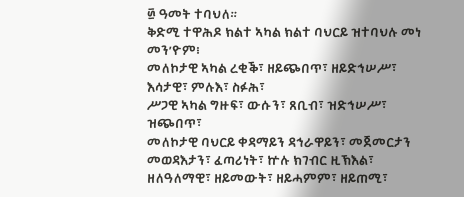፴ ዓመት ተባህለ።
ቅድሚ ተዋሕዶ ክልተ ኣካል ክልተ ባህርይ ዝተባህሉ መነ መን’ዮም፧
መለኮታዊ ኣካል ረቂቕ፣ ዘይጭበጥ፣ ዘይድኅሠሥ፣ እሳታዊ፣ ምሉእ፣ ስፉሕ፣
ሥጋዊ ኣካል ግዙፍ፣ ውሱን፣ ጸቢብ፣ ዝድኅሠሥ፣ ዝጭበጥ፣
መለኮታዊ ባህርይ ቀዳማይን ዳኅራዋይን፣ መጀመርታን መወዳእታን፣ ፈጣሪነት፣ ኵሉ ክገብር ዚኽእል፣ ዘለዓለማዊ፣ ዘይመውት፣ ዘይሓምም፣ ዘይጠሚ፣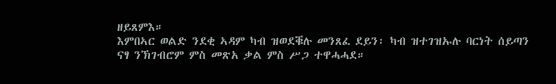ዘይጸምእ።
እምበኣር ወልድ ንደቂ ኣዳም ካብ ዝወደቑሉ መንጸፈ ደይን፡ ካብ ዝተገዝኡሉ ባርነት ሰይጣን ናፃ ንኽገብሮም ምስ መጽአ ቃል ምስ ሥጋ ተዋሓሓደ።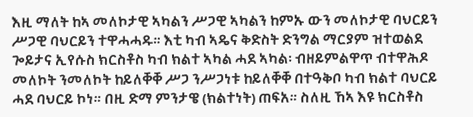እዚ ማለት ከኣ መለኮታዊ ኣካልን ሥጋዊ ኣካልን ከምኡ ውን መለኮታዊ ባህርይን ሥጋዊ ባህርይን ተዋሓሓዱ። እቲ ካብ ኣዴና ቅድስት ድንግል ማርያም ዝተወልደ ጐይታና ኢየሱስ ክርስቶስ ካብ ክልተ ኣካል ሓደ ኣካል፡ ብዘይምልዋጥ ብተዋሕዶ መለኮት ንመለኮት ከይለቐቐ ሥጋ ንሥጋነቱ ከይለቐቐ በተዓቅቦ ካብ ክልተ ባህርይ ሓደ ባህርይ ኮነ። በዚ ድማ ምንታዌ (ክልተነት) ጠፍአ። ስለዚ ኸኣ እዩ ክርስቶስ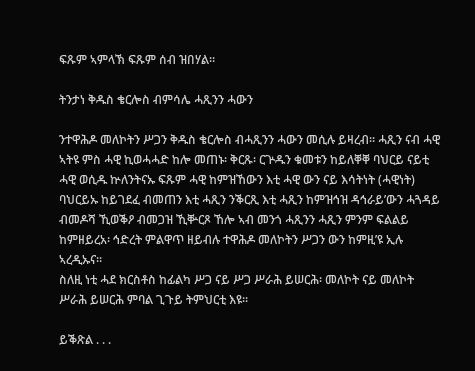ፍጹም ኣምላኽ ፍጹም ሰብ ዝበሃል።

ትንታነ ቅዱስ ቄርሎስ ብምሳሌ ሓጺንን ሓውን

ንተዋሕዶ መለኮትን ሥጋን ቅዱስ ቄርሎስ ብሓጺንን ሓውን መሲሉ ይዛረብ። ሓጺን ናብ ሓዊ ኣትዩ ምስ ሓዊ ኪወሓሓድ ከሎ መጠኑ፡ ቅርጹ፡ ርጕዱን ቁመቱን ከይለቐቐ ባህርይ ናይቲ ሓዊ ወሲዱ ኵለንትናኡ ፍጹም ሓዊ ከምዝኸውን እቲ ሓዊ ውን ናይ እሳትነት (ሓዊነት) ባህርይኡ ከይገደፈ ብመጠን እቲ ሓጺን ንቕርጺ እቲ ሓጺን ከምዝኅዝ ዳኅራይ’ውን ሓጓዳይ ብመዶሻ ኺወቕዖ ብመጋዝ ኺቝርጾ ኸሎ ኣብ መንጎ ሓጺንን ሓጺን ምንም ፍልልይ ከምዘይረአ፡ ኅድረት ምልዋጥ ዘይብሉ ተዋሕዶ መለኮትን ሥጋን ውን ከምዚ’ዩ ኢሉ ኣረዲኡና።
ስለዚ ነቲ ሓደ ክርስቶስ ከፊልካ ሥጋ ናይ ሥጋ ሥራሕ ይሠርሕ፡ መለኮት ናይ መለኮት ሥራሕ ይሠርሕ ምባል ጊጉይ ትምህርቲ እዩ።

ይቕጽል . . .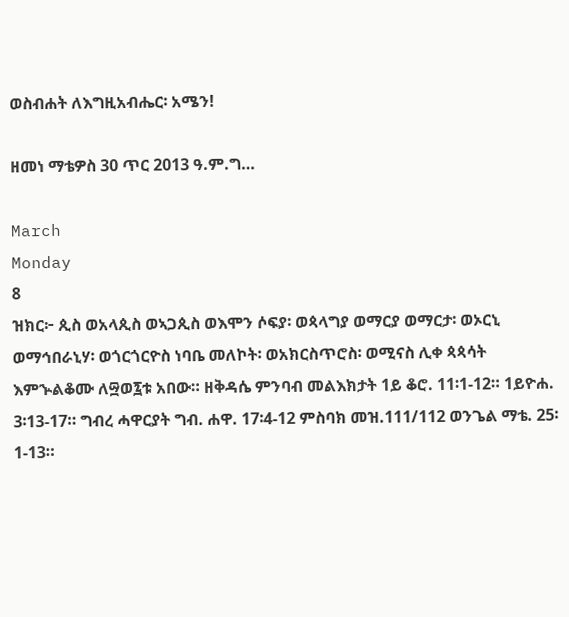ወስብሐት ለእግዚአብሔር፡ አሜን!

ዘመነ ማቴዎስ 30 ጥር 2013 ዓ.ም.ግ…

March
Monday
8
ዝክር፦ ጲስ ወአላጲስ ወኣጋጲስ ወእሞን ሶፍያ፡ ወጳላግያ ወማርያ ወማርታ፡ ወኦርኒ ወማኅበራኒሃ፡ ወጎርጎርዮስ ነባቤ መለኮት፡ ወአክርስጥሮስ፡ ወሚናስ ሊቀ ጳጳሳት እምኍልቆሙ ለ፵ወ፯ቱ አበው። ዘቅዳሴ ምንባብ መልእክታት 1ይ ቆሮ. 11፡1-12። 1ይዮሐ. 3፡13-17። ግብረ ሓዋርያት ግብ. ሐዋ. 17፡4-12 ምስባክ መዝ.111/112 ወንጌል ማቴ. 25፡1-13።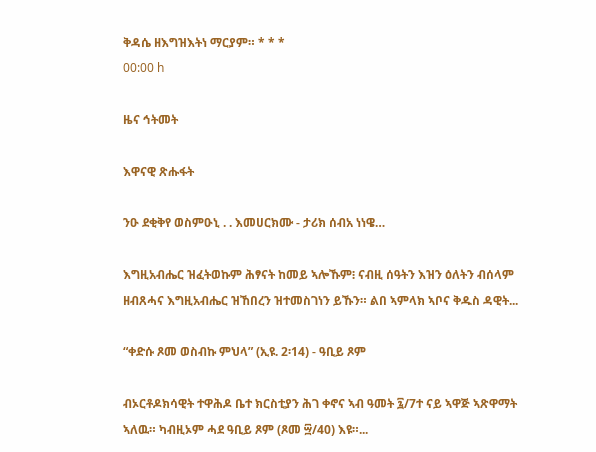ቅዳሴ ዘእግዝእትነ ማርያም። * * *
00:00 h

ዜና ኅትመት

እዋናዊ ጽሑፋት

ንዑ ደቂቅየ ወስምዑኒ . . እመሀርክሙ - ታሪክ ሰብአ ነነዌ…

እግዚአብሔር ዝፈትወኩም ሕፃናት ከመይ ኣሎኹም፧ ናብዚ ሰዓትን እዝን ዕለትን ብሰላም ዘብጸሓና እግዚአብሔር ዝኸበረን ዝተመስገነን ይኹን። ልበ ኣምላክ ኣቦና ቅዱስ ዳዊት...

“ቀድሱ ጾመ ወስብኩ ምህላ” (ኢዩ. 2፡14) - ዓቢይ ጾም

ብኦርቶዶክሳዊት ተዋሕዶ ቤተ ክርስቲያን ሕገ ቀኖና ኣብ ዓመት ፯/7ተ ናይ ኣዋጅ ኣጽዋማት ኣለዉ። ካብዚኦም ሓደ ዓቢይ ጾም (ጾመ ፵/40) እዩ።...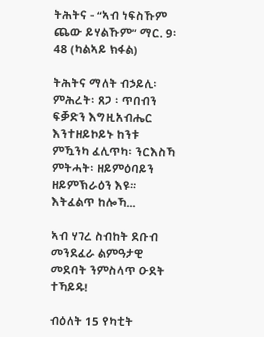ትሕትና - “ኣብ ነፍስኹም ጨው ይሃልኹም” ማር. 9፡48 (ካልኣይ ክፋል)

ትሕትና ማለት ብኃይሊ፡ ምሕረት፡ ጸጋ ፡ ጥበብን ፍቓድን እግዚአብሔር እንተዘይኮይኑ ከንቱ ምዃንካ ፈሊጥካ፡ ንርእስኻ ምትሓት፡ ዘይምዕባይን ዘይምኽራዕን እዩ። እትፈልጥ ከሎኻ...

ኣብ ሃገረ ስብከት ደቡብ መንደፈራ ልምዓታዊ መደባት ንምስላጥ ዑደት ተኻይዱ!

ብዕለት 15 የካቲት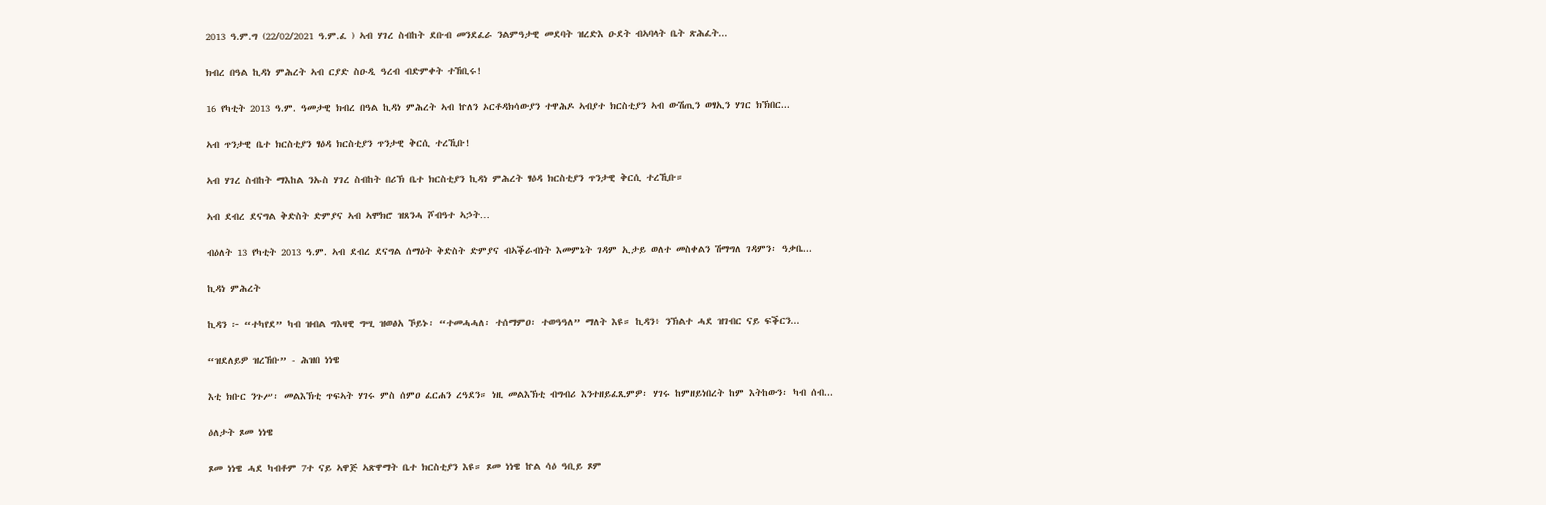2013 ዓ.ም.ግ (22/02/2021 ዓ.ም.ፈ ) ኣብ ሃገረ ስብከት ደቡብ መንደፈራ ንልምዓታዊ መደባት ዝረድእ ዑደት ብኣባላት ቤት ጽሕፈት...

ክብረ በዓል ኪዳነ ምሕረት ኣብ ርያድ ስዑዲ ዓረብ ብድምቀት ተኸቢሩ!

16 የካቲት 2013 ዓ.ም. ዓመታዊ ክብረ በዓል ኪዳነ ምሕረት ኣብ ኵለን ኦርቶዳክሳውያን ተዋሕዶ ኣብያተ ክርስቲያን ኣብ ውሽጢን ወፃኢን ሃገር ክኽበር...

ኣብ ጥንታዊ ቤተ ክርስቲያን ፃዕዳ ክርስቲያን ጥንታዊ ቅርሲ ተረኺቡ!

ኣብ ሃገረ ስብከት ማእከል ንኡስ ሃገረ ስብከት በሪኽ ቤተ ክርስቲያን ኪዳነ ምሕረት ፃዕዳ ክርስቲያን ጥንታዊ ቅርሲ ተረኺቡ።

ኣብ ደብረ ደናግል ቅድስት ድምያና ኣብ ኣሞክሮ ዝጸንሓ ሾብዓተ ኣኃት…

ብዕለት 13 የካቲት 2013 ዓ.ም. ኣብ ደብረ ደናግል ሰማዕት ቅድስት ድምያና ብኣቕራብነት እመምኔት ገዳም ኢታይ ወለተ መስቀልን ሽማግለ ገዳምን፡ ዓቃቤ...

ኪዳነ ምሕረት

ኪዳን ፦ “ተካየደ” ካብ ዝብል ግእዛዊ ግሢ ዝወፅአ ኾይኑ፡ “ተመሓሓለ፡ ተሰማምዐ፡ ተወዓዓለ” ማለት እዩ። ኪዳን፥ ንኽልተ ሓደ ዝገብር ናይ ፍቕርን...

“ዝደለይዎ ዝረኸቡ” - ሕዝበ ነነዌ

እቲ ክቡር ንጉሥ፡ መልእኽቲ ጥፍኣት ሃገሩ ምስ ሰምዐ ፈርሐን ረዓደን። ነዚ መልእኽቲ ብግብሪ እንተዘይፈጺምዎ፡ ሃገሩ ከምዘይነበረት ከም እትከውን፡ ካብ ሰብ...

ዕለታት ጾመ ነነዌ

ጾመ ነነዌ ሓደ ካብቶም 7ተ ናይ ኣዋጅ ኣጽዋማት ቤተ ክርስቲያን እዩ። ጾመ ነነዌ ኵል ሳዕ ዓቢይ ጾም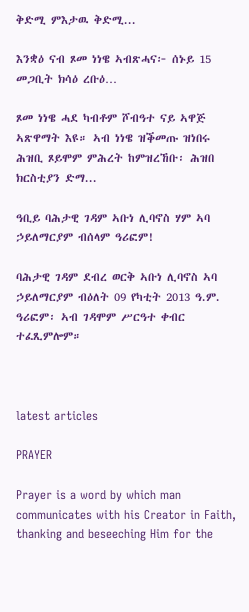ቅድሚ ምእታዉ ቅድሚ...

እንቋዕ ናብ ጾመ ነነዌ ኣብጽሓና፦ ሰኑይ 15 መጋቢት ክሳዕ ረቡዕ…

ጾመ ነነዌ ሓደ ካብቶም ሾብዓተ ናይ ኣዋጅ ኣጽዋማት እዩ። ኣብ ነነዌ ዝቕመጡ ዝነበሩ ሕዝቢ ጾይሞም ምሕረት ከምዝረኸቡ፡ ሕዝበ ክርስቲያን ድማ...

ዓቢይ ባሕታዊ ገዳም ኣቡነ ሊባኖስ ሃም ኣባ ኃይለማርያም ብሰላም ዓሪፎም!

ባሕታዊ ገዳም ደብረ ወርቅ ኣቡነ ሊባኖስ ኣባ ኃይለማርያም ብዕለት 09 የካቲት 2013 ዓ.ም. ዓሪፎም፡ ኣብ ገዳሞም ሥርዓተ ቀብር ተፈጺምሎም።



latest articles

PRAYER

Prayer is a word by which man communicates with his Creator in Faith, thanking and beseeching Him for the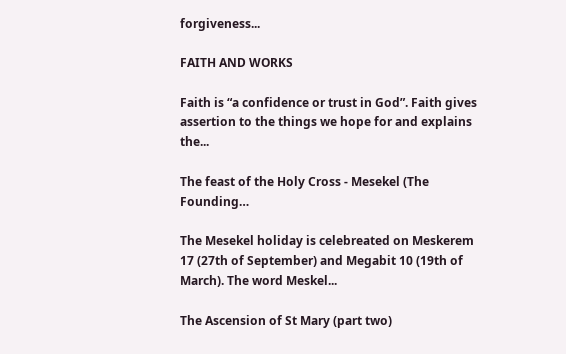forgiveness...

FAITH AND WORKS

Faith is “a confidence or trust in God”. Faith gives assertion to the things we hope for and explains the...

The feast of the Holy Cross - Mesekel (The Founding…

The Mesekel holiday is celebreated on Meskerem 17 (27th of September) and Megabit 10 (19th of March). The word Meskel...

The Ascension of St Mary (part two)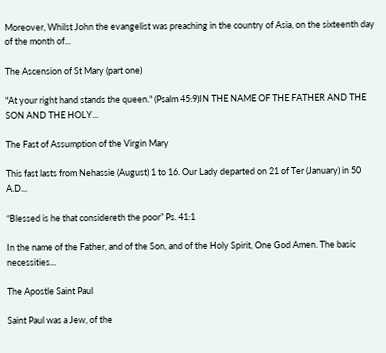Moreover, Whilst John the evangelist was preaching in the country of Asia, on the sixteenth day of the month of...

The Ascension of St Mary (part one)

"At your right hand stands the queen." (Psalm 45:9)IN THE NAME OF THE FATHER AND THE SON AND THE HOLY...

The Fast of Assumption of the Virgin Mary

This fast lasts from Nehassie (August) 1 to 16. Our Lady departed on 21 of Ter (January) in 50 A.D...

“Blessed is he that considereth the poor” Ps. 41:1

In the name of the Father, and of the Son, and of the Holy Spirit, One God Amen. The basic necessities...

The Apostle Saint Paul

Saint Paul was a Jew, of the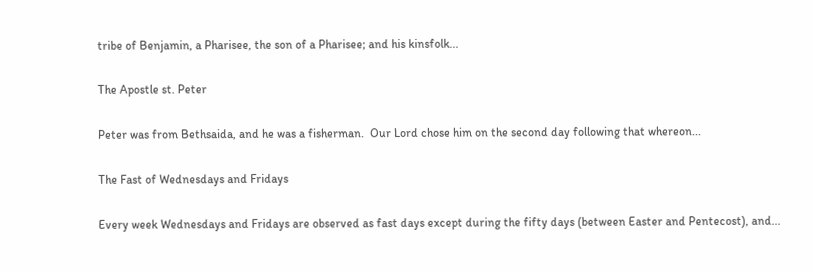tribe of Benjamin, a Pharisee, the son of a Pharisee; and his kinsfolk...

The Apostle st. Peter

Peter was from Bethsaida, and he was a fisherman.  Our Lord chose him on the second day following that whereon...

The Fast of Wednesdays and Fridays

Every week Wednesdays and Fridays are observed as fast days except during the fifty days (between Easter and Pentecost), and...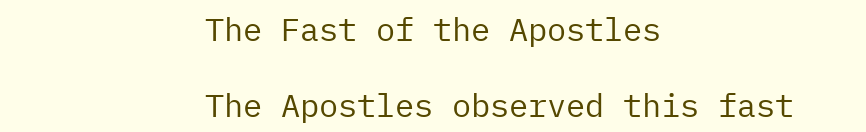The Fast of the Apostles

The Apostles observed this fast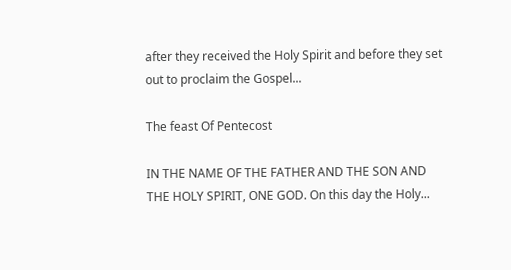after they received the Holy Spirit and before they set out to proclaim the Gospel...

The feast Of Pentecost

IN THE NAME OF THE FATHER AND THE SON AND THE HOLY SPIRIT, ONE GOD. On this day the Holy...